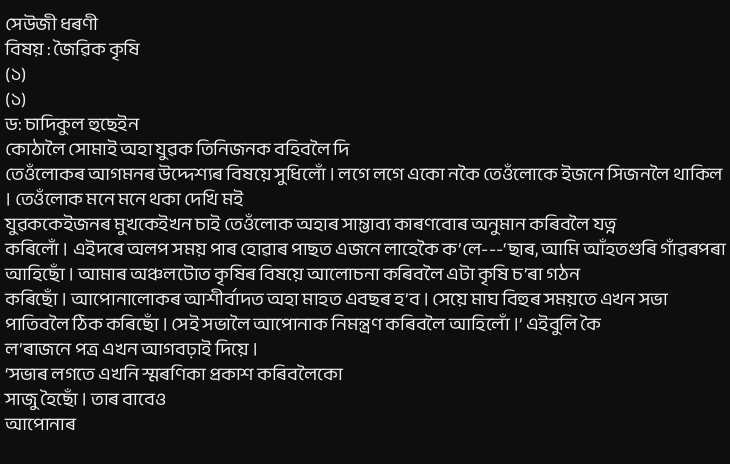সেউজী ধৰণী
বিষয় : জৈৱিক কৃষি
(১)
(১)
ড: চাদিকুল হুছেইন
কোঠালৈ সোমাই অহা যুৱক তিনিজনক বহিবলৈ দি
তেওঁলোকৰ আগমনৰ উদ্দেশ্যৰ বিষয়ে সুধিলোঁ । লগে লগে একো নকৈ তেওঁলোকে ইজনে সিজনলৈ থাকিল । তেওঁলোক মনে মনে থকা দেখি মই
যুৱককেইজনৰ মুখকেইখন চাই তেওঁলোক অহাৰ সাম্ভাব্য কাৰণবোৰ অনুমান কৰিবলৈ যত্ন
কৰিলোঁ । এইদৰে অলপ সময় পাৰ হোৱাৰ পাছত এজনে লাহেকৈ ক’লে---‘ছাৰ, আমি আঁহতগুৰি গাঁৱৰপৰা
আহিছোঁ । আমাৰ অঞ্চলটোত কৃষিৰ বিষয়ে আলোচনা কৰিবলৈ এটা কৃষি চ’ৰা গঠন
কৰিছোঁ । আপোনালোকৰ আশীৰ্বাদত অহা মাহত এবছৰ হ’ব । সেয়ে মাঘ বিহুৰ সময়তে এখন সভা
পাতিবলৈ ঠিক কৰিছোঁ । সেই সভালৈ আপোনাক নিমন্ত্ৰণ কৰিবলৈ আহিলোঁ ।’ এইবুলি কৈ
ল’ৰাজনে পত্ৰ এখন আগবঢ়াই দিয়ে ।
‘সভাৰ লগতে এখনি স্মৰণিকা প্রকাশ কৰিবলৈকো
সাজু হৈছোঁ । তাৰ বাবেও
আপোনাৰ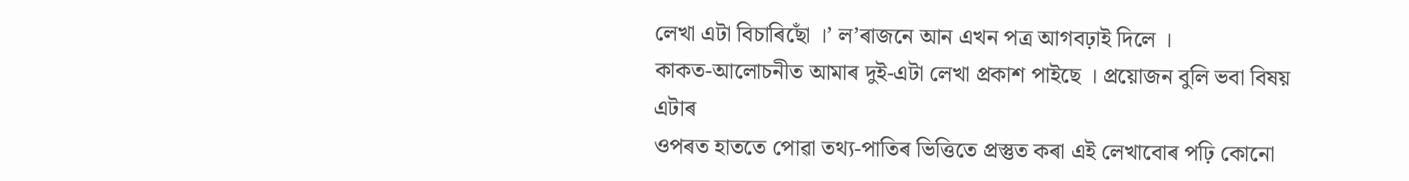লেখা এটা বিচাৰিছোঁ ।’ ল’ৰাজনে আন এখন পত্ৰ আগবঢ়াই দিলে ।
কাকত-আলোচনীত আমাৰ দুই-এটা লেখা প্রকাশ পাইছে । প্ৰয়োজন বুলি ভবা বিষয় এটাৰ
ওপৰত হাততে পোৱা তথ্য-পাতিৰ ভিত্তিতে প্ৰস্তুত কৰা এই লেখাবোৰ পঢ়ি কোনো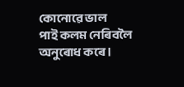কোনোৱে ভাল
পাই কলম নেৰিবলৈ অনুৰোধ কৰে ।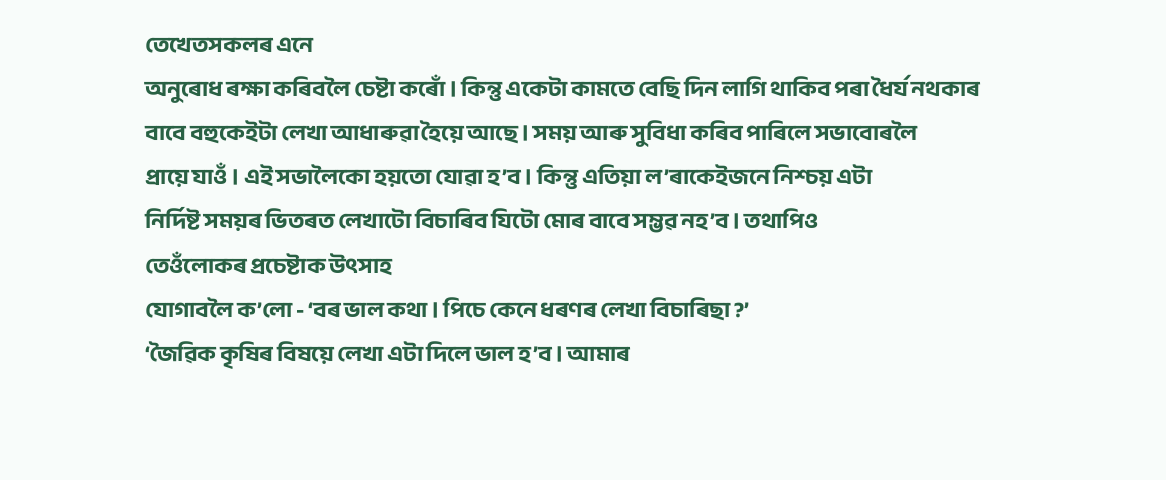তেখেতসকলৰ এনে
অনুৰোধ ৰক্ষা কৰিবলৈ চেষ্টা কৰোঁ । কিন্তু একেটা কামতে বেছি দিন লাগি থাকিব পৰা ধৈৰ্য নথকাৰ
বাবে বহুকেইটা লেখা আধাৰুৱা হৈয়ে আছে । সময় আৰু সুবিধা কৰিব পাৰিলে সভাবোৰলৈ
প্ৰায়ে যাওঁ । এই সভালৈকো হয়তো যোৱা হ’ব । কিন্তু এতিয়া ল’ৰাকেইজনে নিশ্চয় এটা
নিৰ্দিষ্ট সময়ৰ ভিতৰত লেখাটো বিচাৰিব যিটো মোৰ বাবে সম্ভৱ নহ’ব । তথাপিও
তেওঁলোকৰ প্ৰচেষ্টাক উৎসাহ
যোগাবলৈ ক’লো - ‘বৰ ভাল কথা । পিচে কেনে ধৰণৰ লেখা বিচাৰিছা ?’
‘জৈৱিক কৃষিৰ বিষয়ে লেখা এটা দিলে ভাল হ’ব । আমাৰ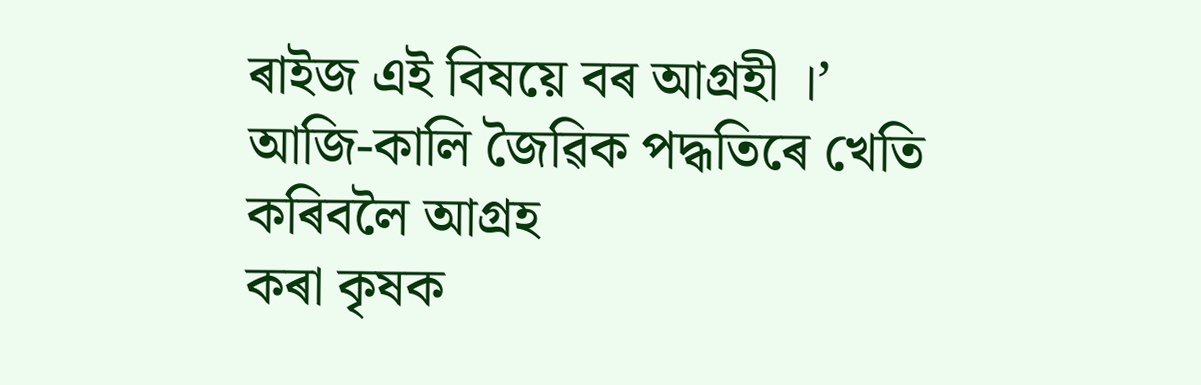ৰাইজ এই বিষয়ে বৰ আগ্ৰহী ।’
আজি-কালি জৈৱিক পদ্ধতিৰে খেতি কৰিবলৈ আগ্ৰহ
কৰা কৃষক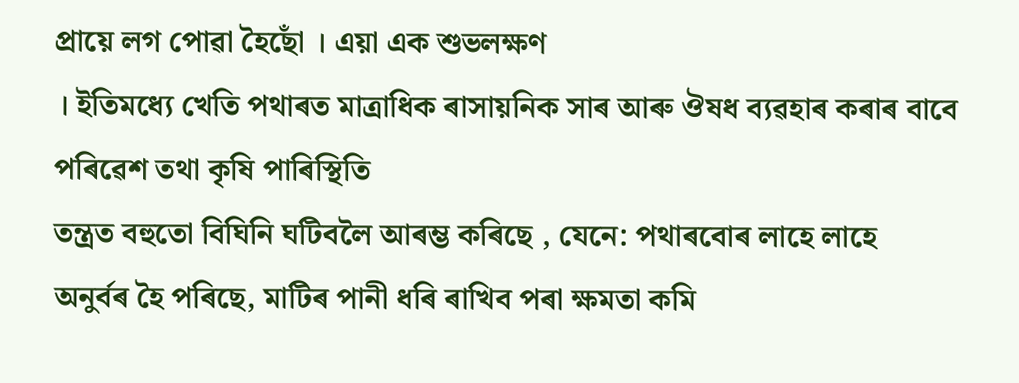প্ৰায়ে লগ পোৱা হৈছোঁ । এয়া এক শুভলক্ষণ
। ইতিমধ্যে খেতি পথাৰত মাত্ৰাধিক ৰাসায়নিক সাৰ আৰু ঔষধ ব্যৱহাৰ কৰাৰ বাবে পৰিৱেশ তথা কৃষি পাৰিস্থিতি
তন্ত্রত বহুতো বিঘিনি ঘটিবলৈ আৰম্ভ কৰিছে , যেনে: পথাৰবোৰ লাহে লাহে
অনুৰ্বৰ হৈ পৰিছে, মাটিৰ পানী ধৰি ৰাখিব পৰা ক্ষমতা কমি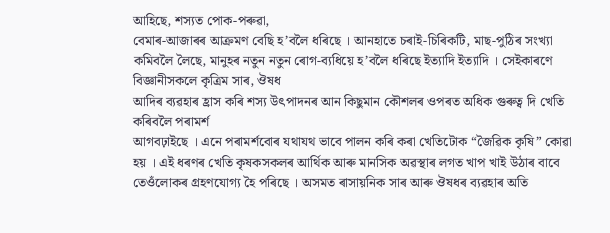আহিছে, শস্যত পোক-পৰুৱা,
বেমাৰ-আজাৰৰ আক্ৰমণ বেছি হ’বলৈ ধৰিছে । আনহাতে চৰাই-চিৰিকটি, মাছ-পুঠিৰ সংখ্যা
কমিবলৈ লৈছে, মানুহৰ নতুন নতুন ৰোগ-ব্যধিয়ে হ’বলৈ ধৰিছে ইত্যাদি ইত্যাদি । সেইকাৰণে বিজ্ঞানীসকলে কৃত্রিম সাৰ, ঔষধ
আদিৰ ব্যৱহাৰ হ্রাস কৰি শস্য উৎপাদনৰ আন কিছুমান কৌশলৰ ওপৰত অধিক গুৰুত্ব দি খেতি কৰিবলৈ পৰামর্শ
আগবঢ়াইছে । এনে পৰামর্শবোৰ যথাযথ ভাবে পালন কৰি কৰা খেতিটোক “জৈৱিক কৃষি” কোৱা হয় । এই ধৰণৰ খেতি কৃষকসকলৰ আর্থিক আৰু মানসিক অৱস্থাৰ লগত খাপ খাই উঠাৰ বাবে
তেওঁলোকৰ গ্ৰহণযোগ্য হৈ পৰিছে । অসমত ৰাসায়নিক সাৰ আৰু ঔষধৰ ব্যৱহাৰ অতি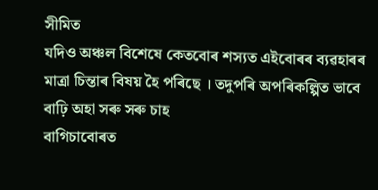সীমিত
যদিও অঞ্চল বিশেষে কেতবোৰ শস্যত এইবোৰৰ ব্যৱহাৰৰ মাত্রা চিন্তাৰ বিষয় হৈ পৰিছে । তদুপৰি অপৰিকল্পিত ভাবে বাঢ়ি অহা সৰু সৰু চাহ
বাগিচাবোৰত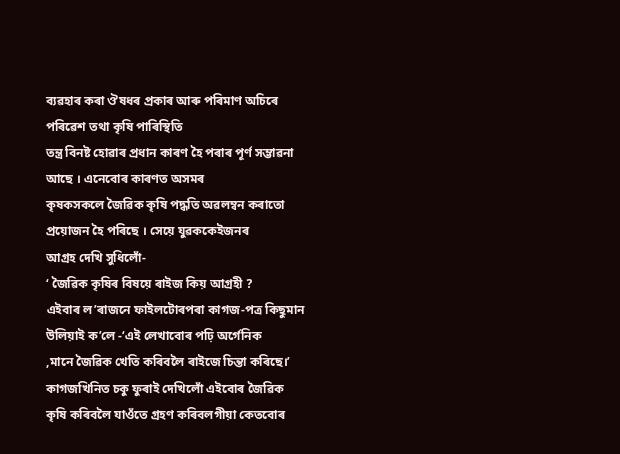ব্যৱহাৰ কৰা ঔষধৰ প্ৰকাৰ আৰু পৰিমাণ অচিৰে পৰিৱেশ তথা কৃষি পাৰিস্থিতি
তন্ত্র বিনষ্ট হোৱাৰ প্ৰধান কাৰণ হৈ পৰাৰ পূর্ণ সম্ভাৱনা আছে । এনেবোৰ কাৰণত অসমৰ
কৃষকসকলে জৈৱিক কৃষি পদ্ধতি অৱলম্বন কৰাতো প্রয়োজন হৈ পৰিছে । সেয়ে যুৱককেইজনৰ
আগ্রহ দেখি সুধিলোঁ-
‘ জৈৱিক কৃষিৰ বিষয়ে ৰাইজ কিয় আগ্রহী ?
এইবাৰ ল’ৰাজনে ফাইলটোৰপৰা কাগজ-পত্র কিছুমান উলিয়াই ক’লে -‘এই লেখাবোৰ পঢ়ি অর্গেনিক
,মানে জৈৱিক খেতি কৰিবলৈ ৰাইজে চিন্তা কৰিছে।’
কাগজখিনিত চকু ফুৰাই দেখিলোঁ এইবোৰ জৈৱিক
কৃষি কৰিবলৈ যাওঁতে গ্ৰহণ কৰিবলগীয়া কেতবোৰ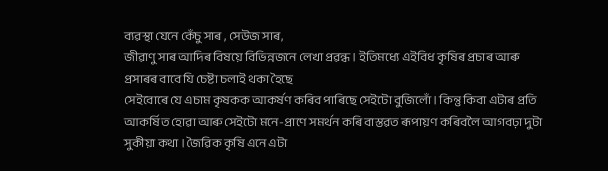ব্যৱস্থা যেনে কেঁচু সাৰ , সেউজ সাৰ,
জীৱাণু সাৰ আদিৰ বিষয়ে বিভিন্নজনে লেখা প্ৰৱন্ধ । ইতিমধ্যে এইবিধ কৃষিৰ প্রচাৰ আৰু প্রসাৰৰ বাবে যি চেষ্টা চলাই থকা হৈছে
সেইবোৰে যে এচাম কৃষকক আকৰ্ষণ কৰিব পাৰিছে সেইটো বুজিলোঁ । কিন্তু কিবা এটাৰ প্রতি
আকৰ্ষিত হোৱা আৰু সেইটো মনে-প্রাণে সমৰ্থন কৰি বাস্তৱত ৰূপায়ণ কৰিবলৈ আগবঢ়া দুটা
সুকীয়া কথা । জৈৱিক কৃষি এনে এটা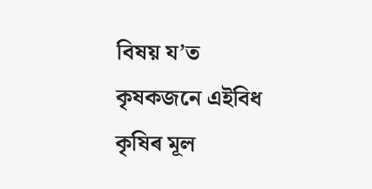বিষয় য’ত কৃষকজনে এইবিধ কৃষিৰ মূল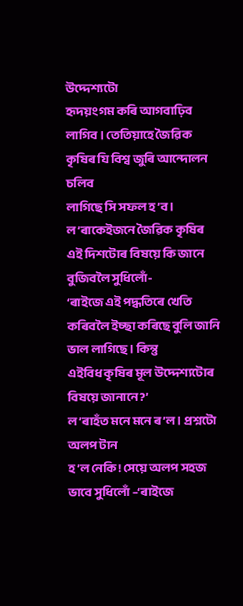উদ্দেশ্যটো
হৃদয়ংগম কৰি আগবাঢ়িব লাগিব । তেতিয়াহে জৈৱিক কৃষিৰ যি বিশ্ব জুৰি আন্দোলন চলিব
লাগিছে সি সফল হ’ব । ল’ৰাকেইজনে জৈৱিক কৃষিৰ এই দিশটোৰ বিষয়ে কি জানে
বুজিবলৈ সুধিলোঁ-
‘ৰাইজে এই পদ্ধতিৰে খেতি কৰিবলৈ ইচ্ছা কৰিছে বুলি জানি ভাল লাগিছে । কিন্তু
এইবিধ কৃষিৰ মূল উদ্দেশ্যটোৰ বিষয়ে জানানে ?’
ল’ৰাহঁত মনে মনে ৰ’ল । প্রশ্নটো অলপ টান
হ’ল নেকি! সেয়ে অলপ সহজ ভাবে সুধিলোঁ –‘ৰাইজে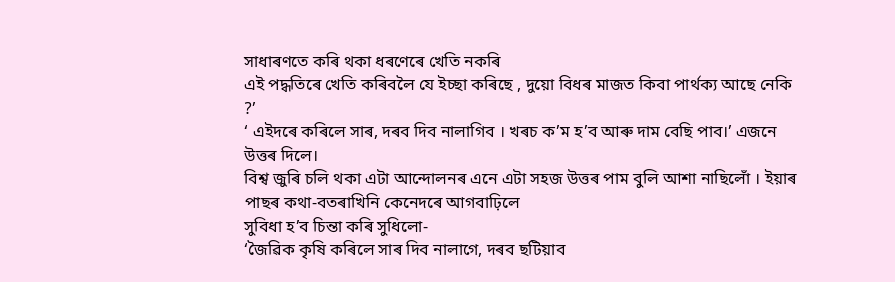সাধাৰণতে কৰি থকা ধৰণেৰে খেতি নকৰি
এই পদ্ধতিৰে খেতি কৰিবলৈ যে ইচ্ছা কৰিছে , দুয়ো বিধৰ মাজত কিবা পাৰ্থক্য আছে নেকি ?’
‘ এইদৰে কৰিলে সাৰ, দৰব দিব নালাগিব । খৰচ ক’ম হ’ব আৰু দাম বেছি পাব।’ এজনে
উত্তৰ দিলে।
বিশ্ব জুৰি চলি থকা এটা আন্দোলনৰ এনে এটা সহজ উত্তৰ পাম বুলি আশা নাছিলোঁ । ইয়াৰ
পাছৰ কথা-বতৰাখিনি কেনেদৰে আগবাঢ়িলে
সুবিধা হ’ব চিন্তা কৰি সুধিলো-
‘জৈৱিক কৃষি কৰিলে সাৰ দিব নালাগে, দৰব ছটিয়াব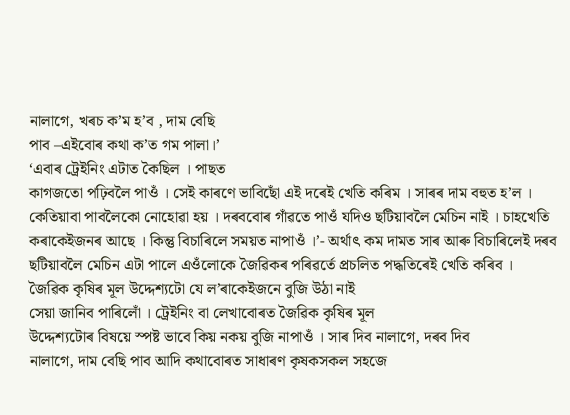নালাগে, খৰচ ক’ম হ’ব , দাম বেছি
পাব –এইবোৰ কথা ক’ত গম পালা।’
‘এবাৰ ট্ৰেইনিং এটাত কৈছিল । পাছত
কাগজতো পঢ়িবলৈ পাওঁ । সেই কাৰণে ভাবিছোঁ এই দৰেই খেতি কৰিম । সাৰৰ দাম বহুত হ’ল । কেতিয়াবা পাবলৈকো নোহোৱা হয় । দৰববোৰ গাঁৱতে পাওঁ যদিও ছটিয়াবলৈ মেচিন নাই । চাহখেতি কৰাকেইজনৰ আছে । কিন্তু বিচাৰিলে সময়ত নাপাওঁ ।’- অর্থাৎ কম দামত সাৰ আৰু বিচাৰিলেই দৰব
ছটিয়াবলৈ মেচিন এটা পালে এওঁলোকে জৈৱিকৰ পৰিৱৰ্তে প্ৰচলিত পদ্ধতিৰেই খেতি কৰিব ।
জৈৱিক কৃষিৰ মূল উদ্দেশ্যটো যে ল’ৰাকেইজনে বুজি উঠা নাই
সেয়া জানিব পাৰিলোঁ । ট্ৰেইনিং বা লেখাবোৰত জৈৱিক কৃষিৰ মূল
উদ্দেশ্যটোৰ বিষয়ে স্পষ্ট ভাবে কিয় নকয় বুজি নাপাওঁ । সাৰ দিব নালাগে, দৰব দিব
নালাগে, দাম বেছি পাব আদি কথাবোৰত সাধাৰণ কৃষকসকল সহজে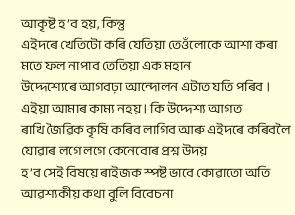আকৃষ্ট হ’ব হয়, কিন্তু
এইদৰে খেতিটো কৰি যেতিয়া তেওঁলোকে আশা কৰা মতে ফল নাপাব তেতিয়া এক মহান
উদ্দেশ্যেৰে আগবঢ়া আন্দোলন এটাত যতি পৰিব । এইয়া আমাৰ কাম্য নহয় । কি উদ্দেশ্য আগত
ৰাখি জৈৱিক কৃষি কৰিব লাগিব আৰু এইদৰে কৰিবলৈ যোৱাৰ লগে লগে কেনেবোৰ প্রশ্ন উদয়
হ’ব সেই বিষয়ে ৰাইজক স্পষ্ট ভাবে কোৱাতো অতি আৱশ্যকীয় কথা বুলি বিবেচনা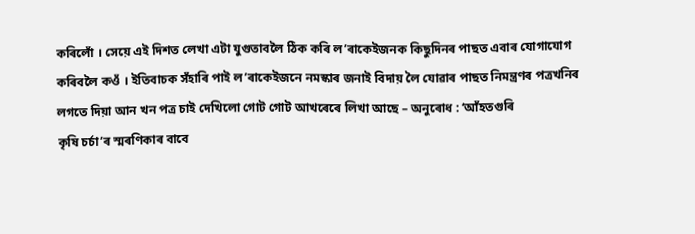কৰিলোঁ । সেয়ে এই দিশত লেখা এটা যুগুতাবলৈ ঠিক কৰি ল’ৰাকেইজনক কিছুদিনৰ পাছত এবাৰ যোগাযোগ
কৰিবলৈ কওঁ । ইতিবাচক সঁহাৰি পাই ল’ৰাকেইজনে নমস্কাৰ জনাই বিদায় লৈ যোৱাৰ পাছত নিমন্ত্ৰণৰ পত্ৰখনিৰ
লগতে দিয়া আন খন পত্র চাই দেখিলো গোট গোট আখৰেৰে লিখা আছে – অনুৰোধ : ‘আঁহতগুৰি
কৃষি চৰ্চা’ৰ স্মৰণিকাৰ বাবে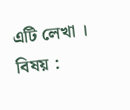এটি লেখা । বিষয় :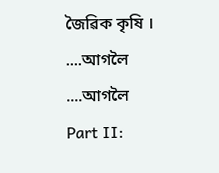জৈৱিক কৃষি ।
....আগলৈ
....আগলৈ
Part II: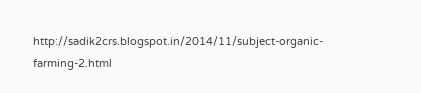http://sadik2crs.blogspot.in/2014/11/subject-organic-farming-2.html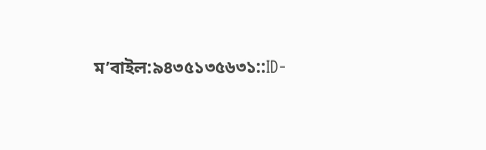ম’বাইল:৯৪৩৫১৩৫৬৩১::ID-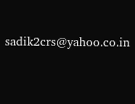sadik2crs@yahoo.co.in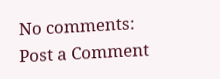No comments:
Post a Comment